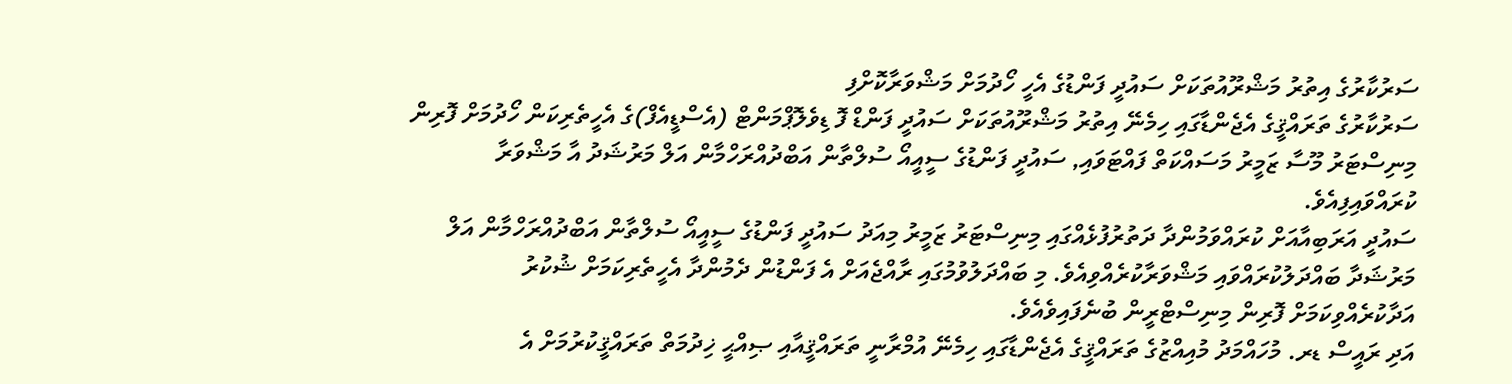ސަރުކާރުގެ އިތުރު މަޝްރޫއުތަކަށް ސައުދީ ފަންޑުގެ އެހީ ހޯދުމަށް މަޝްވަރާކޮށްފި
ސަރުކާރުގެ ތަރައްޤީގެ އެޖެންޑާގައި ހިމެނޭ އިތުރު މަޝްރޫއުތަކަށް ސައުދީ ފަންޑް ފޮ ޑިވެލޮޕްމަންޓް (އެސްޑީއެފް)ގެ އެހީތެރިކަން ހޯދުމަށް ފޮރިން މިނިސްޓަރު މޫސާ ޒަމީރު މަސައްކަތް ފައްޓަވައި, ސައުދީ ފަންޑުގެ ސީއީއޯ ސުލްތާން އަބްދުއްރަހްމާން އަލް މަރުޝަދު އާ މަޝްވަރާ ކުރައްވައިފިއެވެ.
ސައުދީ އަރަބިއާއަށް ކުރައްވަމުންދާ ދަތުރުފުޅެއްގައި މިނިސްޓަރު ޒަމީރު މިއަދު ސައުދީ ފަންޑުގެ ސީއީއޯ ސުލްތާން އަބްދުއްރަހްމާން އަލް މަރުޝަދާ ބައްދަލުކުރައްވައި މަޝްވަރާކުރެއްވިއެވެ. މި ބައްދަލުވުމުގައި ރާއްޖެއަށް އެ ފަންޑުން ދެމުންދާ އެހީތެރިކަމަށް ޝުކުރު އަދާކުރެއްވިކަމަށް ފޮރިން މިނިސްޓްރީން ބުނެފައިވެއެވެ.
އަދި ރައީސް ޑރ. މުހައްމަދު މުއިއްޒުގެ ތަރައްޤީގެ އެޖެންޑާގައި ހިމެނޭ އުމްރާނީ ތަރައްޤީއާއި ޞިއްޙީ ޚިދުމަތް ތަރައްޤީކުރުމަށް އެ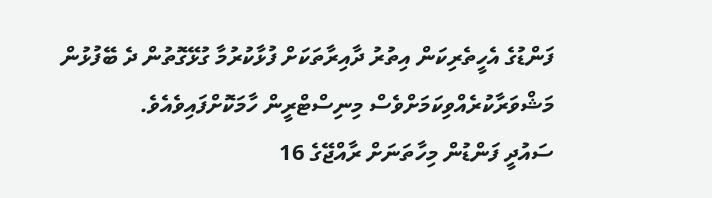ފަންޑުގެ އެހީތެރިކަން އިތުރު ދާއިރާތަކަށް ފުޅާކުރުމާ ގުޅޭގޮތުން ދެ ބޭފުޅުން މަޝްވަރާކުރެއްވިކަމަށްވެސް މިނިސްޓްރީން ހާމަކޮށްފައިވެއެވެ.
ސައުދީ ފަންޑުން މިހާތަނަށް ރާއްޖޭގެ 16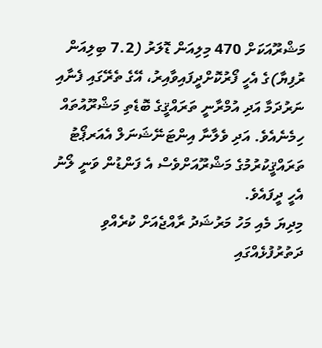މަޝްރޫއަކަށް 470 މިލިއަން ޑޮލަރު (7.2 ބިލިއަން ރުފިޔާ)ގެ އެހީ ފޯރުކޮށްދީފައިވާއިރު، އޭގެ ތެރޭގައި ފެނާއި ނަރުދަމާ އަދި އުމްރާނީ ތަރައްޤީގެ ބޮޑެތި މަޝްރޫއުތައް ހިމެނެއެވެ. އަދި ވެލާނާ އިންޓަނޭޝަނަލް އެއަރޕޯޓު ތަރައްޤީކުރުމުގެ މަޝްރޫއަށްވެސް އެ ފަންޑުން ވަނީ ލޯނު އެހީ ދީފައެވެ.
މިދިޔަ މެއި މަހު މަރުޝަދު ރާއްޖެއަށް ކުރެއްވި ދަތުރުފުޅެއްގައި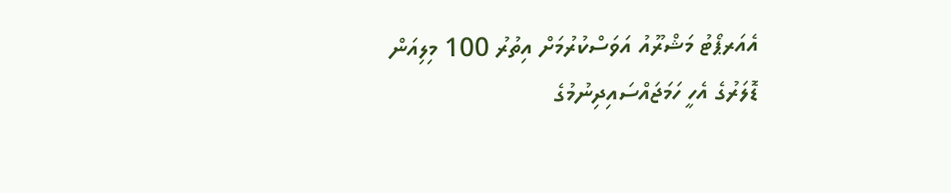އެއަރޕޯޓު މަޝްރޫއު އަވަސްކުރުމަށް އިތުރު 100 މިލިއަން ޑޮލަރުގެ އެހީ ހަމަޖައްސައިދިނުމުގެ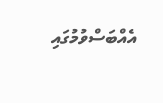އެއްބަސްވުމުގައި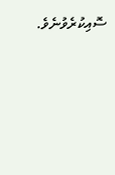ސޮއިކުރެވުނެވެ.